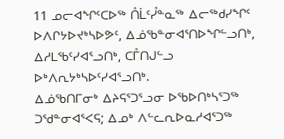11 ᓄᓕᐊᖏᑦᑕᐅᖅ ᑍᒫᑦᓮᓐᓇᖅ ᐃᓕᖅᑯᓯᖏᑦ ᐅᐱᒋᔭᐅᔪᒃᓴᐅᕗᑦ, ᐃᓅᖃᓐᓂᐊᕐᑎᐅᖏᓪᓗᑎᒃ, ᐃᓱᒪᖃᑦᓯᐊᕐᓗᑎᒃ, ᑕᒤᑎᒍᓪᓗ ᐅᒃᐱᕆᔭᒃᓴᐅᑦᓯᐊᕐᓗᑎᒃ.
ᐃᓅᖃᑎᒥᓂᒃ ᐃᔨᕋᕐᑐᕐᓗᓂ ᐅᖃᐅᑎᒃᓴᕐᑐᖅ ᑐᖁᓐᓂᐊᕐᐸᕋ; ᐃᓄᒃ ᐱᓪᓚᕆᐅᓇᓱᐊᕐᑐᖅ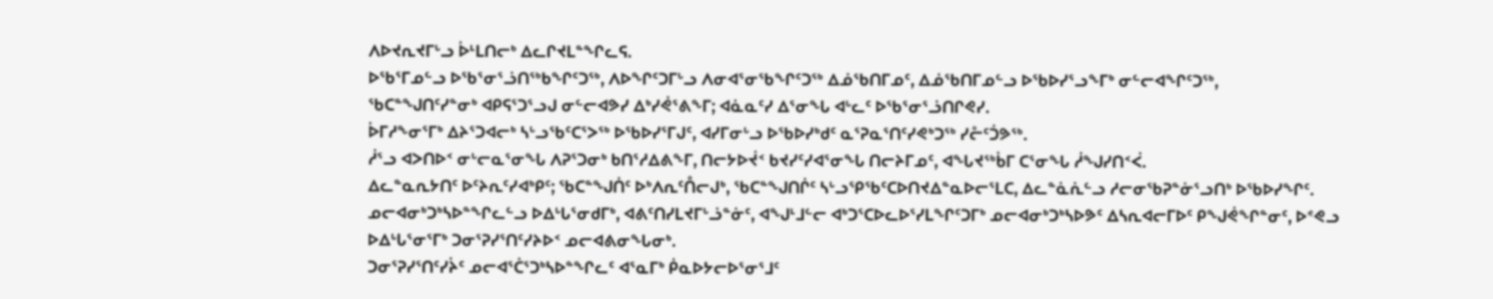ᐱᐅᔪᕆᔪᒥᒡᓗ ᐆᒻᒪᑎᓕᒃ ᐃᓚᒋᔪᒪᓐᖏᓚᕋ.
ᐅᖃᕐᒥᓄᓪᓗ ᐅᖃᕐᓂᕐᓘᑎᖅᑲᖏᑦᑐᖅ, ᐱᐅᖏᑦᑐᒥᒡᓗ ᐱᓂᐊᕐᓂᖃᖏᑦᑐᖅ ᐃᓅᖃᑎᒥᓄᑦ, ᐃᓅᖃᑎᒥᓄᓪᓗ ᐅᖃᐅᓯᕐᓗᖕᒥᒃ ᓂᓪᓕᐊᖏᑦᑐᖅ,
ᖃᑕᓐᖑᑎᑦᓯᓐᓂᒃ ᐊᑭᕋᕐᑐᕐᓗᒍ ᓂᓪᓕᐊᕗᓯ ᐃᒃᓯᕚᕐᕕᖕᒥ; ᐊᓈᓇᑦᓯ ᐃᕐᓂᖓ ᐊᒡᓚᑦ ᐅᖃᕐᓂᕐᓘᑎᒋᕙᓯ.
ᐆᒥᓱᖕᓂᕐᒥᒃ ᐃᔨᕐᑐᐊᓕᒃ ᓴᒡᓗᖃᑦᑕᕐᐳᖅ ᐅᖃᐅᓯᕐᒥᒍᑦ, ᐊᓯᒥᓂᒡᓗ ᐅᖃᐅᓯᒃᑯᑦ ᓇᕐᕈᓇᕐᑎᑦᓯᕙᒃᑐᖅ ᓯᓔᑦᑑᕗᖅ.
ᓲᕐᓗ ᐊᐳᑎᐅᑉ ᓂᒡᓕᓇᕐᓂᖓ ᐱᕈᕐᑐᓂᒃ ᑲᑎᕐᓱᐃᕕᖕᒥ, ᑎᓕᔭᐅᔫᑉ ᑲᔪᓯᑦᓯᐊᕐᓂᖓ ᑎᓕᔨᒥᓄᑦ, ᐊᖓᔪᖅᑳᒥ ᑕᕐᓂᖓ ᓲᖑᓯᑎᑉᐹ.
ᐃᓚᓐᓇᕆᔭᑎᑦ ᐅᑦᔨᕆᑦᓯᐊᒃᑭᑦ; ᖃᑕᓐᖑᑏᑦ ᐅᒃᐱᕆᑦᑍᓕᒍᒃ, ᖃᑕᓐᖑᑎᒌᑦ ᓴᒡᓗᕿᖃᑦᑕᐅᑎᔪᐃᓐᓇᐅᓕᕐᒪᑕ, ᐃᓚᓐᓈᕇᓪᓗ ᓱᓕᓂᖃᕈᓐᓃᕐᓗᑎᒃ ᐅᖃᐅᓯᖏᑦ.
ᓄᓕᐊᓂᒃᑐᒃᓴᐅᓐᖏᓚᓪᓗ ᐅᐃᒡᒐᕐᓂᑯᒥᒃ, ᐊᕕᑦᑎᓯᒪᔪᒥᒡᓘᓐᓃᑦ, ᐊᖑᒻᒧᓪᓕ ᐊᒃᑐᕐᑕᐅᓚᐅᕐᓯᒪᖏᑦᑐᒥᒃ ᓄᓕᐊᓂᒃᑐᒃᓴᐅᕗᑦ ᐃᓴᕆᐊᓕᒥᐅᑦ ᑭᖑᕚᖏᓐᓂᑦ, ᐅᕝᕙᓗ ᐅᐃᒡᒐᕐᓂᕐᒥᒃ ᑐᓂᕐᕈᓯᕐᑎᑦᓯᔨᐅᑉ ᓄᓕᐊᕕᓂᖓᓂᒃ.
ᑐᓂᕐᕈᓯᕐᑎᑦᓯᔩᑦ ᓄᓕᐊᕐᑖᕐᑐᒃᓴᐅᓐᖏᓚᑦ ᐊᕐᓇᒥᒃ ᑮᓇᐅᔭᓕᐅᕐᓂᕐᒧᑦ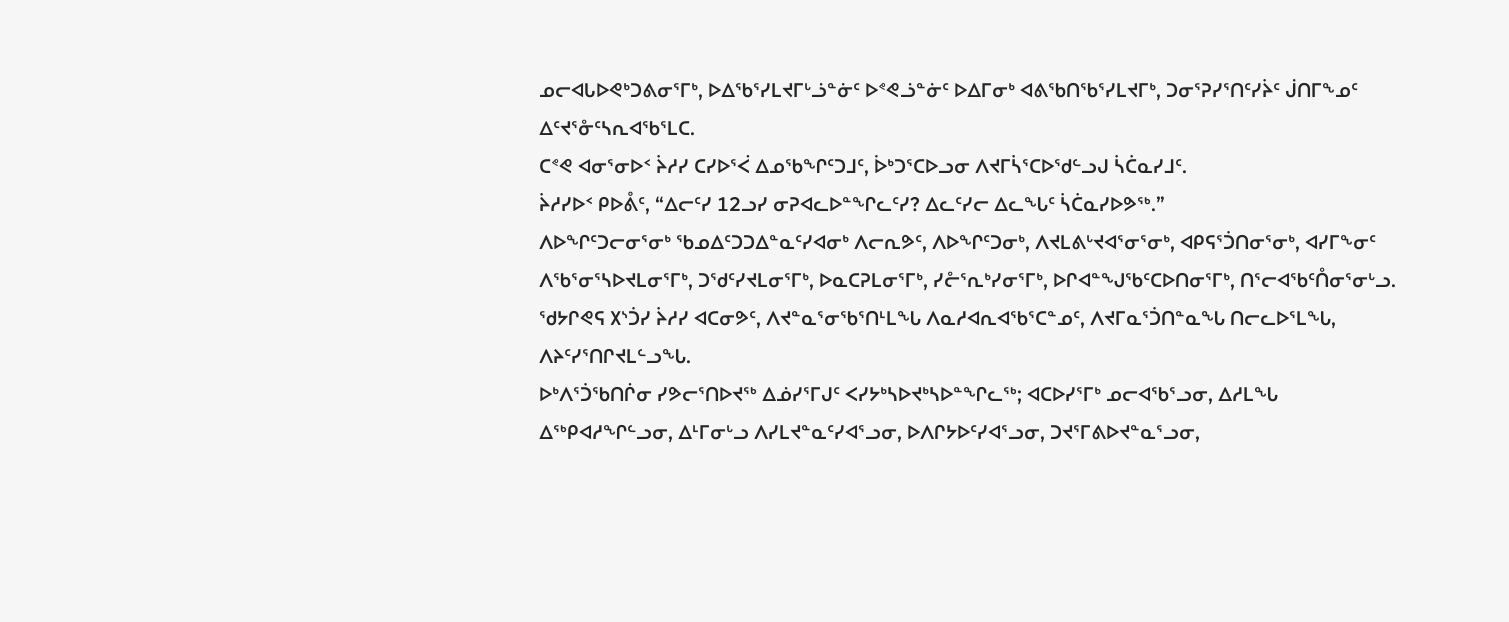ᓄᓕᐊᒐᐅᕙᒃᑐᕕᓂᕐᒥᒃ, ᐅᐃᖃᕐᓯᒪᔪᒥᒡᓘᓐᓃᑦ ᐅᕝᕙᓘᓐᓃᑦ ᐅᐃᒥᓂᒃ ᐊᕕᖃᑎᖃᕐᓯᒪᔪᒥᒃ, ᑐᓂᕐᕈᓯᕐᑎᑦᓯᔩᑦ ᒎᑎᒥᖕᓄᑦ ᐃᑦᔪᕐᓁᑦᓴᕆᐊᖃᕐᒪᑕ.
ᑕᕝᕙ ᐊᓂᕐᓂᐅᑉ ᔩᓱᓯ ᑕᓯᐅᕐᐹ ᐃᓄᖃᖏᑦᑐᒧᑦ, ᐆᒃᑐᕐᑕᐅᓗᓂ ᐱᔪᒥᓵᕐᑕᐅᖁᓪᓗᒍ ᓵᑖᓇᓯᒧᑦ.
ᔩᓱᓯᐅᑉ ᑭᐅᕔᑦ, “ᐃᓕᑦᓯ 12ᓗᓯ ᓂᕈᐊᓚᐅᓐᖏᓚᑦᓯ? ᐃᓚᑦᓯᓕ ᐃᓚᖓᑦ ᓵᑖᓇᓯᐅᕗᖅ.”
ᐱᐅᖏᑦᑐᓕᓂᕐᓂᒃ ᖃᓄᐃᑦᑐᑐᐃᓐᓇᑦᓯᐊᓂᒃ ᐱᓕᕆᕗᑦ, ᐱᐅᖏᑦᑐᓂᒃ, ᐱᔪᒪᕕᒡᔪᐊᕐᓂᕐᓂᒃ, ᐊᑭᕋᕐᑑᑎᓂᕐᓂᒃ, ᐊᓯᒥᖕᓂᑦ ᐱᖃᕐᓂᕐᓴᐅᔪᒪᓂᕐᒥᒃ, ᑐᖁᑦᓯᔪᒪᓂᕐᒥᒃ, ᐅᓇᑕᕈᒪᓂᕐᒥᒃ, ᓯᓔᕐᕆᒃᓯᓂᕐᒥᒃ, ᐅᒋᐊᓐᖑᖃᑦᑕᐅᑎᓂᕐᒥᒃ, ᑎᕐᓕᐊᖃᑦᑍᓂᕐᓂᒡᓗ.
ᖁᔭᒋᕙᕋ ᙭ᔅᑑᓯ ᔩᓱᓯ ᐊᑕᓂᕗᑦ, ᐱᔪᓐᓇᕐᓂᖃᕐᑎᒻᒪᖓ ᐱᓇᓱᐊᕆᐊᖃᕐᑕᓐᓄᑦ, ᐱᔪᒥᓇᕐᑑᑎᓐᓇᖓ ᑎᓕᓚᐅᕐᒪᖓ, ᐱᔨᑦᓯᕐᑎᒋᔪᒪᓪᓗᖓ.
ᐅᒃᐱᕐᑑᖃᑎᒌᓂ ᓯᕗᓕᕐᑎᐅᔪᖅ ᐃᓅᓯᕐᒥᒍᑦ ᐸᓯᔭᒃᓴᐅᔪᒃᓴᐅᓐᖏᓚᖅ; ᐊᑕᐅᓯᕐᒥᒃ ᓄᓕᐊᖃᕐᓗᓂ, ᐃᓱᒪᖓ ᐃᖅᑭᐊᓱᖏᓪᓗᓂ, ᐃᒻᒥᓂᒡᓗ ᐱᓯᒪᔪᓐᓇᑦᓯᐊᕐᓗᓂ, ᐅᐱᒋᔭᐅᑦᓯᐊᕐᓗᓂ, ᑐᔪᕐᒥᕕᐅᔪᓐᓇᕐᓗᓂ,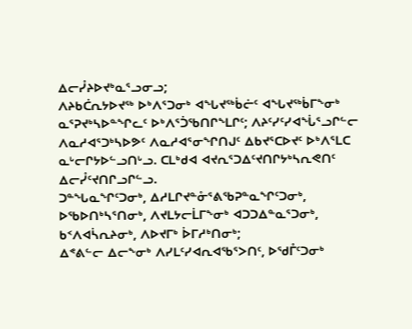ᐃᓕᓮᔨᐅᔪᒃᓇᕐᓗᓂᓗ;
ᐱᔨᑲᑖᕆᔭᐅᔪᖅ ᐅᒃᐱᕐᑐᓂᒃ ᐊᖓᔪᖅᑳᓖᑦ ᐊᖓᔪᖅᑳᒥᖕᓂᒃ ᓇᕐᕈᔪᒃᓴᐅᓐᖏᓚᑦ ᐅᒃᐱᕐᑑᖃᑎᒋᖕᒪᒋᑦ; ᐱᔨᑦᓯᑦᓯᐊᖔᕐᓗᒋᓪᓕ ᐱᓇᓱᐊᕐᑐᒃᓴᐅᕗᑦ ᐱᓇᓱᐊᕐᓂᖏᑎᒍᑦ ᐃᑲᔪᕐᑕᐅᔪᑦ ᐅᒃᐱᕐᒪᑕ ᓇᒡᓕᒋᔭᐅᓪᓗᑎᒡᓗ. ᑕᒪᒃᑯᐊ ᐊᔪᕆᕐᑐᐃᑦᔪᑎᒋᔭᒃᓴᕆᕙᑎᑦ ᐃᓕᓮᑦᔪᑎᒋᓗᒋᓪᓗ.
ᑐᓐᖓᓇᖏᑦᑐᓂᒃ, ᐃᓱᒪᒋᔪᓐᓁᕐᕕᖃᕈᓐᓇᖏᑦᑐᓂᒃ, ᐅᖃᐅᑎᒃᓴᕐᑎᓂᒃ, ᐱᔪᒪᔭᓕᒫᒥᖕᓂᒃ ᐊᑐᑐᐃᓐᓇᕐᑐᓂᒃ, ᑲᑉᐱᐊᓵᕆᔨᓂᒃ, ᐱᐅᔪᒥᒃ ᐆᒥᓱᒃᑎᓂᒃ;
ᐃᕝᕕᓪᓕ ᐃᓕᖕᓂᒃ ᐱᓯᒪᑦᓯᐊᕆᐊᖃᕐᐳᑎᑦ, ᐅᖁᒤᑦᑐᓂᒃ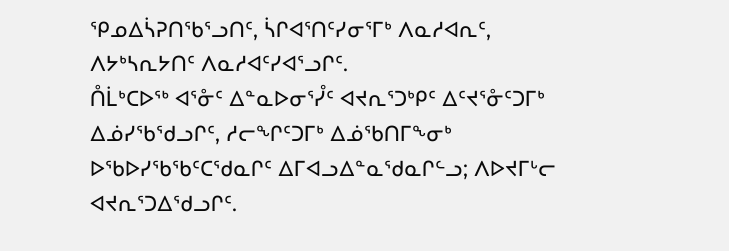ᕿᓄᐃᓵᕈᑎᖃᕐᓗᑎᑦ, ᓵᒋᐊᕐᑎᑦᓯᓂᕐᒥᒃ ᐱᓇᓱᐊᕆᑦ, ᐱᔭᒃᓴᕆᔭᑎᑦ ᐱᓇᓱᐊᑦᓯᐊᕐᓗᒋᑦ.
ᑍᒫᒃᑕᐅᖅ ᐊᕐᓁᑦ ᐃᓐᓇᐅᓂᕐᓮᑦ ᐊᔪᕆᕐᑐᒃᑭᑦ ᐃᑦᔪᕐᓁᑦᑐᒥᒃ ᐃᓅᓯᖃᖁᓗᒋᑦ, ᓱᓕᖏᑦᑐᒥᒃ ᐃᓅᖃᑎᒥᖕᓂᒃ ᐅᖃᐅᓯᖃᖃᑦᑕᖁᓇᒋᑦ ᐃᒥᐊᓗᐃᓐᓇᖁᓇᒋᓪᓗ; ᐱᐅᔪᒥᒡᓕ ᐊᔪᕆᕐᑐᐃᖁᓗᒋᑦ.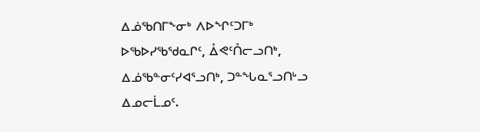ᐃᓅᖃᑎᒥᖕᓂᒃ ᐱᐅᖏᑦᑐᒥᒃ ᐅᖃᐅᓯᖃᖁᓇᒋᑦ, ᐂᕙᑦᑍᓕᓗᑎᒃ, ᐃᓅᖃᓐᓂᑦᓯᐊᕐᓗᑎᒃ, ᑐᓐᖓᓇᕐᓗᑎᒡᓗ ᐃᓄᓕᒫᓄᑦ.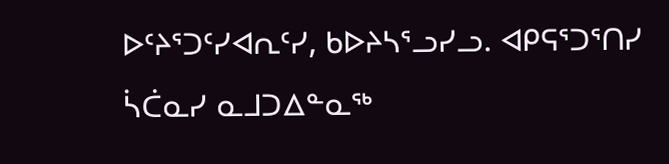ᐅᑦᔨᕐᑐᑦᓯᐊᕆᑦᓯ, ᑲᐅᔨᓴᕐᓗᓯᓗ. ᐊᑭᕋᕐᑐᕐᑎᓯ ᓵᑖᓇᓯ ᓇᒧᑐᐃᓐᓇᖅ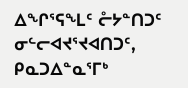ᐃᖏᕐᕋᖕᒪᑦ ᓔᔭᓐᑎᑐᑦ ᓂᓪᓕᐊᔪᕐᔪᐊᑎᑐᑦ, ᑭᓇᑐᐃᓐᓇᕐᒥᒃ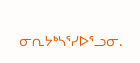ᓂᕆᔭᒃᓴᕐᓯᐅᕐᓗᓂ.